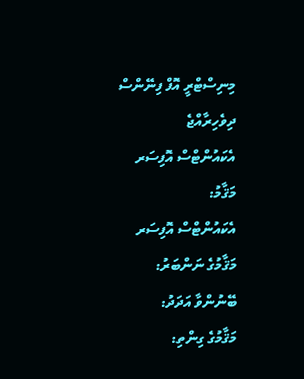މިނިސްޓްރީ އޮފް ފިނޭންސް
ދިވެހިރާއްޖެ
އެކައުންޓްސް އޮފިސަރ
މަޤާމު:
އެކައުންޓްސް އޮފިސަރ
މަޤާމުގެ ނަންބަރު:
ބޭނުންވާ އަދަދު:
މަޤާމުގެ ގިންތި: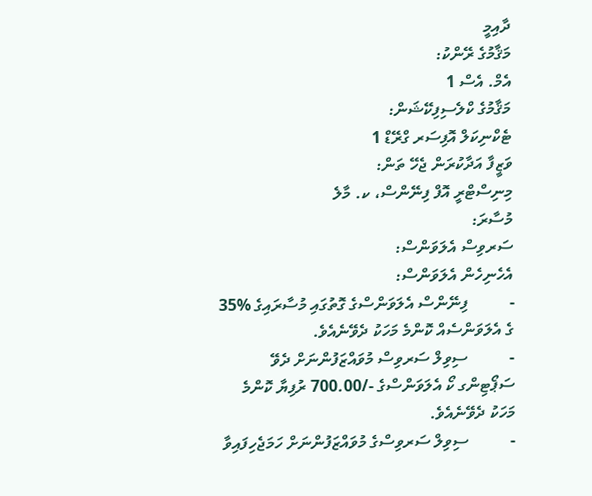ދާއިމީ
މަޤާމުގެ ރޭންކު:
އެމް. އެސް 1
މަޤާމުގެ ކްލެސިފިކޭޝަން:
ޓެކްނިކަލް އޮފިސަރ ގްރޭޑް 1
ވަޒީފާ އަދާކުރަން ޖެހޭ ތަން:
މިނިސްޓްރީ އޮފް ފިނޭންސް، ކ. މާލެ
މުސާރަ:
ސަރވިސް އެލަވަންސް:
އެހެނިހެން އެލަވަންސް:
-          ފިނޭންސް އެލަވަންސްގެ ގޮތުގައި މުސާރައިގެ %35 ގެ އެލަވަންސެއް ކޮންމެ މަހަކު ދެވޭނެއެވެ.
-          ސިވިލް ސަރވިސް މުވައްޒަފުންނަށް ދެވޭ ސަޕޯޓިންގ ކޯ އެލަވަންސްގެ -/700.00 ރުފިޔާ ކޮންމެ މަހަކު ދެވޭނެއެވެ.
-          ސިވިލް ސަރވިސްގެ މުވައްޒަފުންނަށް ހަމަޖެހިފައިވާ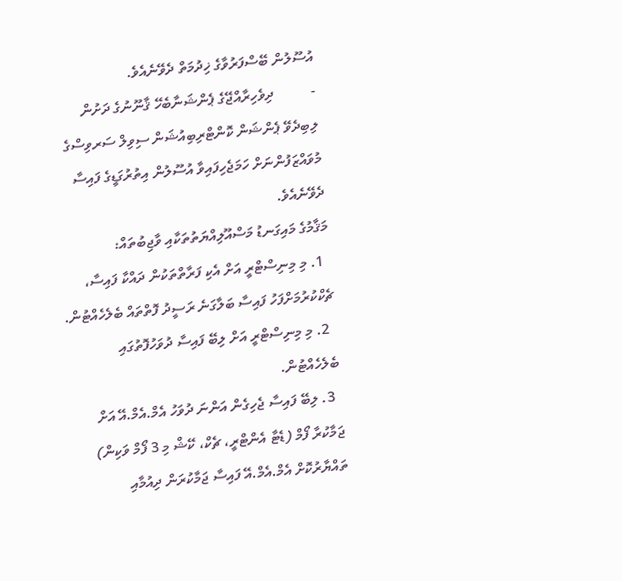އުސޫލުން ބޭސްފަރުވާގެ ޚިދުމަތް ދެވޭނެއެވެ.
-          ދިވެހިރާއްޖޭގެ ޕެންޝަނާބެހޭ ޤާނޫނުގެ ދަށުން ލިބިދެވޭ ޕެންޝަން ކޮންޓްރިބިއުޝަން ސިވިލް ސަރވިސްގެ މުވައްޒަފުންނަށް ހަމަޖެހިފައިވާ އުސޫލުން އިތުރުގަޑީގެ ފައިސާ ދެވޭނެއެވެ.
މަޤާމުގެ މައިގަނޑު މަސްއޫލިއްޔަތުތަކާއި ވާޖިބުތައް:
  1. މި މިނިސްޓްރީ އަށް އެކި ފަރާތްތަކުން ދައްކާ ފައިސާ، ޗެކްކުރުމަށްފަހު ފައިސާ ބަލާގަނެ ރަސީދު ފޮތްތައް ބެލެހެއްޓުން.
  2. މި މިނިސްޓްރީ އަށް ލިބޭ ފައިސާ ދުވަހުފޮތުގައި ބެލެހެއްޓުން.
  3. ލިބޭ ފައިސާ ޖެހިގެން އަންނަ ދުވަހު އެމް.އެމް.އޭ އަށް ޖަމާކުރާ ފޯމް (ޑެޓާ އެންޓްރީ، ޗެކް، ކޭޝް މި 3 ފޯމް ވަކިން) ތައްޔާރުކޮށް އެމް.އެމް.އޭ ފައިސާ ޖަމާކުރަން ދިއުމާއި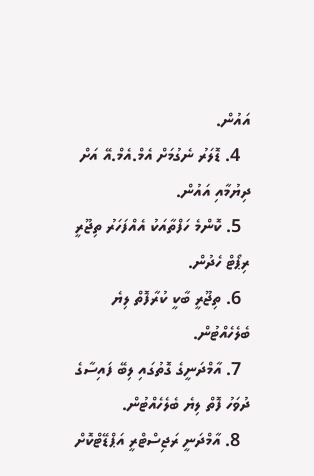އައުން.
  4. ޑޮލަރު ނެގުމަށް އެމް.އެމް.އޭ އަށް ދިޔުމާއި އައުން.
  5. ކޮންމެ ހަފްތާއަކު އެއްފަހަރު ތިޖޫރީ ރިޕޯޓް ހެދުން.
  6. ތިޖޫރީ ބާކީ ކުރާފޮތް ލިޔެ ބެލެހެއްޓުން.
  7. އާމްދަނީގެ ގޮތުގައި ލިބޭ ފައިސާގެ ދުވަހު ފޮތް ލިޔެ ބެލެހެއްޓުން.
  8. އާމްދަނީ ރަޖިސްޓްރީ އަޕްޑޭޓްކޮށް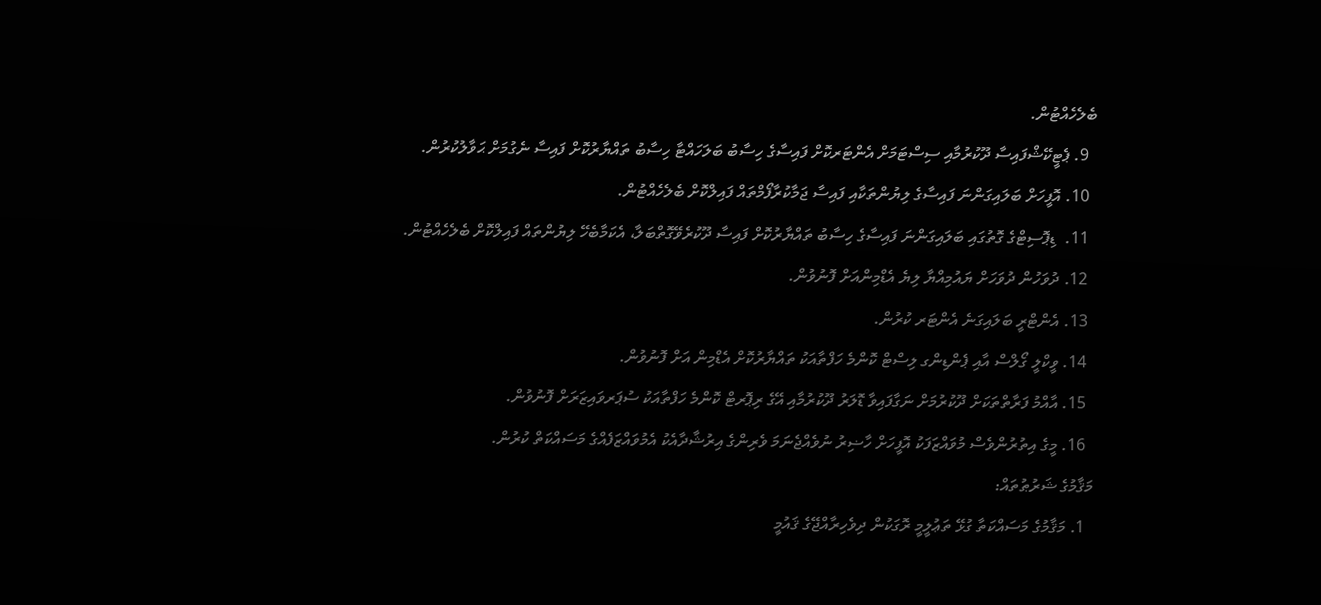ބެލެހެއްޓުން.
  9. ޕެޓީކޭޝްފައިސާ ދޫކުރުމާއި ސިސްޓަމަށް އެންޓަރކޮށް ފައިސާގެ ހިސާބު ބަލަހައްޓާ ހިސާބު ތައްޔާރުކޮށް ފައިސާ ނެގުމަށް ޙަވާލުކުރުން.
  10. އޮފީހަށް ބަލައިގަންނަ ފައިސާގެ ލިޔުންތަކާއި ފައިސާ ޖަމާކުރާފޯމްތައް ފައިލްކޮށް ބެލެހެއްޓުން.
  11.  ޑިޕޮސިޓްގެ ގޮތުގައި ބަލައިގަންނަ ފައިސާގެ ހިސާބު ތައްޔާރުކޮށް ފައިސާ ދޫކުރެވޭގޮތްބަލާ، އެކަމާބެހޭ ލިޔުންތައް ފައިލްކޮށް ބެލެހެއްޓުން.
  12. ދުވަހުން ދުވަހަށް ޔައުމިއްޔާ ލިޔެ އެޑްމިންއަށް ފޮނުވުން.
  13. އެންޓްރީ ބަލައިގަނެ އެންޓަރ ކުރުން.
  14. ވީކްލީ ގޯލްސް އާއި ޕެންޑިންގ ލިސްޓް ކޮންމެ ހަފްތާއަކު ތައްޔާރުކޮށް އެޑްމިން އަށް ފޮނުވުން.
  15. އާއްމު ފަރާތްތަކަށް ދޫކުރުމަށް ނަގާފައިވާ ޑޮލަރު ދޫކުރުމާއި އޭގެ ރިޕޮރޓް ކޮންމެ ހަފްތާއަކު ސުޕަރވައިޒަރަށް ފޮނުވުން.
  16. މީގެ އިތުރުންވެސް މުވައްޒަފަކު އޮފީހަށް ހާޟިރު ނުވެއްޖެނަމަ ވެރިންގެ އިރުޝާދާއެކު އެމުވައްޒަފެއްގެ މަސައްކަތް ކުރުން.
މަޤާމުގެ ޝަރުޠުތައް:
  1. މަޤާމުގެ މަސައްކަތާ ގުޅޭ ތަޢުލީމީ ރޮގަކުން ދިވެހިރާއްޖޭގެ ޤައުމީ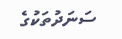ސަނަދުތަކުގެ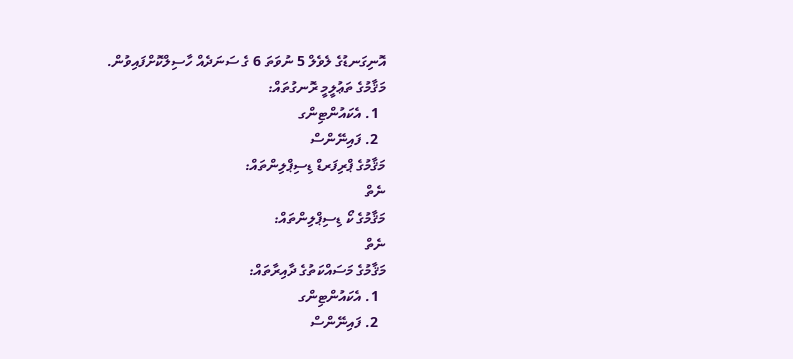އޮނިގަނޑުގެ ލެވެލް 5 ނުވަތަ 6 ގެ ސަނަދެއް ހާސިލްކޮށްފައިވުން.
މަޤާމުގެ ތަޢުލީމީ ރޮނގުތައް:
  1. އެކައުންޓިންގ
  2. ފައިނޭންސް
މަޤާމުގެ ޕްރިފަރޑް ޑިސިޕްލިންތައް:
ނެތް
މަޤާމުގެ ކޯ ޑިސިޕްލިންތައް:
ނެތް
މަޤާމުގެ މަސައްކަތުގެ ދާއިރާތައް:
  1. އެކައުންޓިންގ
  2. ފައިނޭންސް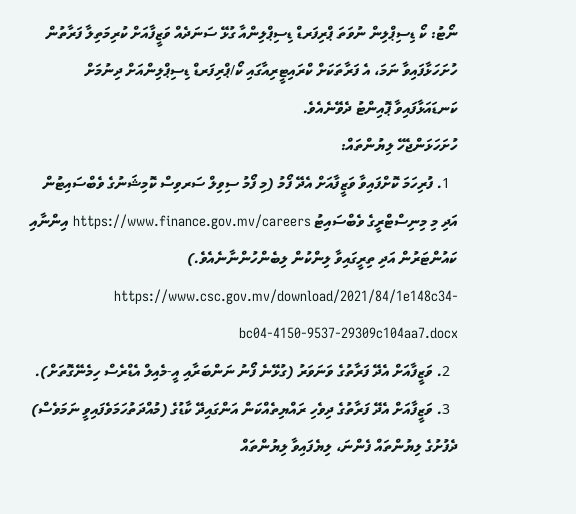ނޯޓު: ކޯ ޑިސިޕްލިން ނުވަތަ ޕްރިފަރޑް ޑިސިޕްލިންއާ ގުޅޭ ސަނަދެއް ވަޒީފާއަށް ކުރިމަތިލާ ފަރާތުން ހުށަހަޅާފައިވާ ނަމަ، އެ ފަރާތަކަށް ކްރައިޓީރިއާގައި ކޯ/ޕްރިފަރޑް ޑިސިޕްލިންއަށް ދިނުމަށް ކަނޑައަޅާފައިވާ ޕޮއިންޓު ދެވޭނެއެވެ.
ހުށަހަޅަންޖެހޭ ލިޔުންތައް:
  1. ފުރިހަމަ ކޮށްފައިވާ ވަޒީފާއަށް އެދޭ ފޯމު (މި ފޯމު ސިވިލް ސަރވިސް ކޮމިޝަނުގެ ވެބްސައިޓުން އަދި މި މިނިސްޓްރީގެ ވެބްސައިޓު https://www.finance.gov.mv/careers އިންނާއި ކައުންޓަރުން އަދި ތިރީގައިވާ ލިންކުން ލިބެންހުންނާނެއެވެ.)  https://www.csc.gov.mv/download/2021/84/1e148c34-bc04-4150-9537-29309c104aa7.docx
  2. ވަޒީފާއަށް އެދޭ ފަރާތުގެ ވަނަވަރު (ގުޅޭނެ ފޯނު ނަންބަރާއި އީ-މެއިލް އެޑްރެސް ހިމެނޭގޮތަށް).
  3. ވަޒީފާއަށް އެދޭ ފަރާތުގެ ދިވެހި ރައްޔިތެއްކަން އަންގައިދޭ ކާޑުގެ (މުއްދަތުހަމަވެފައިވީ ނަމަވެސް) ދެފުށުގެ ލިޔުންތައް ފެންނަ، ލިޔެފައިވާ ލިޔުންތައް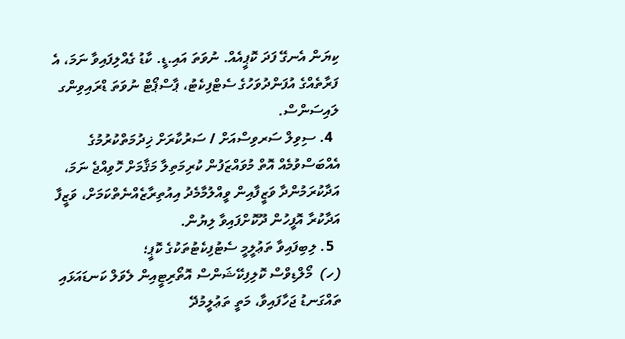ކިޔަން އެނގޭ ފަދަ ކޮޕީއެއް. ނުވަތަ އައި.ޑީ. ކާޑު ގެއްލިފައިވާ ނަމަ، އެ ފަރާތެއްގެ އުފަންދުވަހުގެ ސެޓްފިކެޓު، ޕާސްޕޯޓް ނުވަތަ ޑްރައިވިންގ ލައިސަންސް.
  4. ސިވިލް ސަރވިސްއަށް / ސަރުކާރަށް ޚިދުމަތްކުރުމުގެ އެއްބަސްވުމެއް އޮތް މުވައްޒަފުން ކުރިމަތިލާ މަޤާމަށް ހޮވިއްޖެ ނަމަ، އަދާކުރަމުންދާ ވަޒީފާއިން ވީއްލުމާމެދު އިއުތިރާޒެއްނެތްކަމަށް، ވަޒީފާ އަދާކުރާ އޮފީހުން ދޫކޮށްފައިވާ ލިޔުން.
  5. ލިބިފައިވާ ތަޢުލީމީ ސެޓުފިކެޓުތަކުގެ ކޮޕީ؛
(ހ)  މޯލްޑިވްސް ކޮލިފިކޭޝަންސް އޮތޯރިޓީއިން ލެވަލް ކަނޑައަޅައި ތައްގަނޑު ޖަހާފައިވާ، މަތީ ތަޢުލީމުދޭ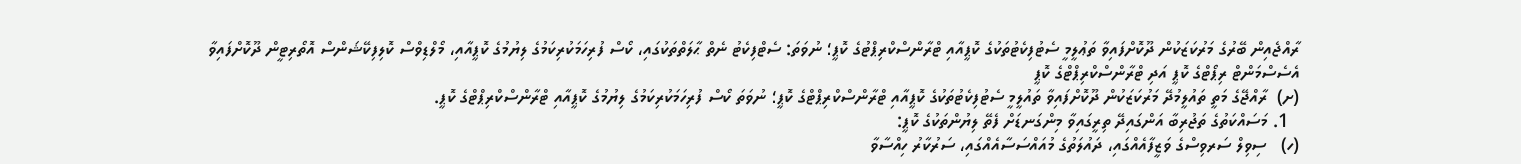ރާއްޖެއިން ބޭރުގެ މަރުކަޒަކުން ދޫކޮށްފައިވާ ތަޢުލީމީ ސެޓުފިކެޓުތަކުގެ ކޮޕީއާއި ޓްރާންސްކްރިޕްޓުގެ ކޮޕީ؛ ނުވަތަ: ސެޓްފިކެޓު ނެތް ޙާލަތްތަކުގައި، ކޯސް ފުރިހަމަކުރިކަމުގެ ލިޔުމުގެ ކޮޕީއާއި، މޯލްޑިވްސް ކޮލިފިކޭޝަންސް އޮތޯރިޓީން ދޫކޮށްފައިވާ އެސެސްމަންޓް ރިޕޯޓްގެ ކޮޕީ އަދި ޓްރާންސްކްރިޕްޓްގެ ކޮޕީ
(ށ)  ރާއްޖޭގެ މަތީ ތައުލީމުދޭ މަރުކަޒަކުން ދޫކޮށްފައިވާ ތައުލީމީ ސެޓުފިކެޓުތަކުގެ ކޮޕީއާއި ޓްރާންސްކްރިޕްޓްގެ ކޮޕީ؛ ނުވަތަ ކޯސް ފުރިހަމަކުރިކަމުގެ ލިޔުމުގެ ކޮޕީއާއި ޓްރާންސްކްރިޕްޓްގެ ކޮޕީ.
  1. މަސައްކަތުގެ ތަޖުރިބާ އަންގައިދޭ ތިރީގައިވާ މިންގަނޑަށް ފެތޭ ލިޔުންތަކުގެ ކޮޕީ:
(ހ)   ސިވިލް ސަރވިސްގެ ވަޒީފާއެއްގައި، ދައުލަތުގެ މުއައްސަސާއެއްގައި، ސަރުކާރު ހިއްސާވާ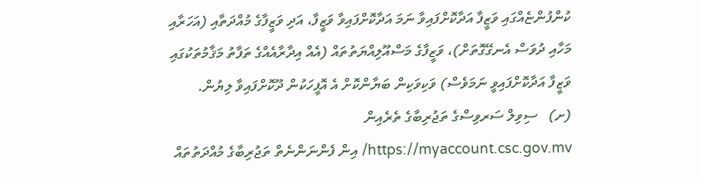ކުންފުންޏެއްގައި ވަޒީފާ އަދާކޮށްފައިވާ ނަމަ އަދާކޮށްފައިވާ ވަޒީފާ، އަދި ވަޒީފާގެ މުއްދަތާއި (އަހަރާއި މަހާއި ދުވަސް އެނގޭގޮތަށް)، ވަޒީފާގެ މަސްއޫލިއްޔަތުތައް (އެއް އިދާރާއެއްގެ ތަފާތު މަޤާމުތަކުގައި ވަޒީފާ އަދާކޮށްފައިވީ ނަމަވެސް) ވަކިވަކިން ބަޔާންކޮށް އެ އޮފީހަކުން ދޫކޮށްފައިވާ ލިޔުން.
(ށ)   ސިވިލް ސަރވިސްގެ ތަޖުރިބާގެ ތެރެއިން https://myaccount.csc.gov.mv/ އިން ފެންނަންނެތް ތަޖުރިބާގެ މުއްދަތުތައް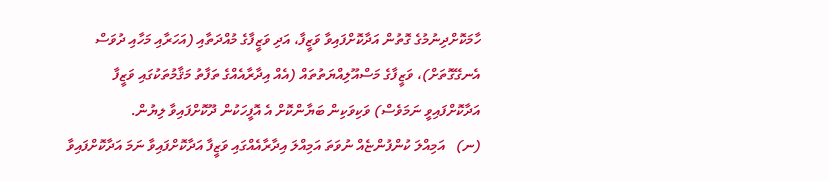ހާމަކޮށްދިނުމުގެ ގޮތުން އަދާކޮށްފައިވާ ވަޒީފާ، އަދި ވަޒީފާގެ މުއްދަތާއި (އަހަރާއި މަހާއި ދުވަސް އެނގޭގޮތަށް)، ވަޒީފާގެ މަސްއޫލިއްޔަތުތައް (އެއް އިދާރާއެއްގެ ތަފާތު މަޤާމުތަކުގައި ވަޒީފާ އަދާކޮށްފައިވީ ނަމަވެސް) ވަކިވަކިން ބަޔާންކޮށް އެ އޮފީހަކުން ދޫކޮށްފައިވާ ލިޔުން.
(ނ)   އަމިއްލަ ކުންފުންޏެއް ނުވަތަ އަމިއްލަ އިދާރާއެއްގައި ވަޒީފާ އަދާކޮށްފައިވާ ނަމަ އަދާކޮށްފައިވާ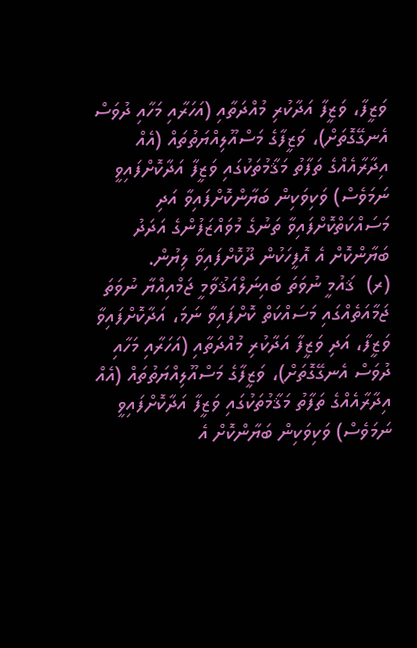ވަޒީފާ، ވަޒީފާ އަދާކުރި މުއްދަތާއި (އަހަރާއި މަހާއި ދުވަސް އެނގޭގޮތަށް)، ވަޒީފާގެ މަސްއޫލިއްޔަތުތައް (އެއް އިދާރާއެއްގެ ތަފާތު މަޤާމުތަކުގައި ވަޒީފާ އަދާކޮށްފައިވީ ނަމަވެސް) ވަކިވަކިން ބަޔާންކޮށްފައިވާ އަދި މަސައްކަތްކޮށްފައިވާ ތަނުގެ މުވައްޒަފުންގެ އަދަދު ބަޔާންކޮށް އެ އޮފީހަކުން ދޫކޮށްފައިވާ ލިޔުން.
(ރ)  ޤައުމީ ނުވަތަ ބައިނަލްއަޤުވާމީ ޖަމްއިއްޔާ ނުވަތަ ޖަމާއަތެއްގައި މަސައްކަތް ކޮށްފައިވާ ނަމަ، އަދާކޮށްފައިވާ ވަޒީފާ، އަދި ވަޒީފާ އަދާކުރި މުއްދަތާއި (އަހަރާއި މަހާއި ދުވަސް އެނގޭގޮތަށް)، ވަޒީފާގެ މަސްއޫލިއްޔަތުތައް (އެއް އިދާރާއެއްގެ ތަފާތު މަޤާމުތަކުގައި ވަޒީފާ އަދާކޮށްފައިވީ ނަމަވެސް) ވަކިވަކިން ބަޔާންކޮށް އެ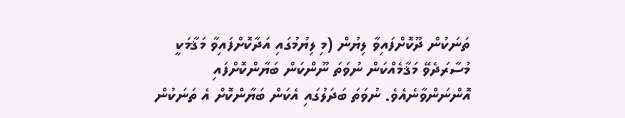ތަނަކުން ދޫކޮށްފައިވާ ލިޔުން (މި ލިޔުމުގައި އަދާކޮށްފައިވާ މަޤާމަކީ މުސާރަދެވޭ މަޤާމެއްކަން ނުވަތަ ނޫންކަން ބަޔާންކޮށްފައި އޮންނަންވާނެއެވެ. ނުވަތަ ބަދަލުގައި އެކަން ބަޔާންކޮށް އެ ތަނަކުން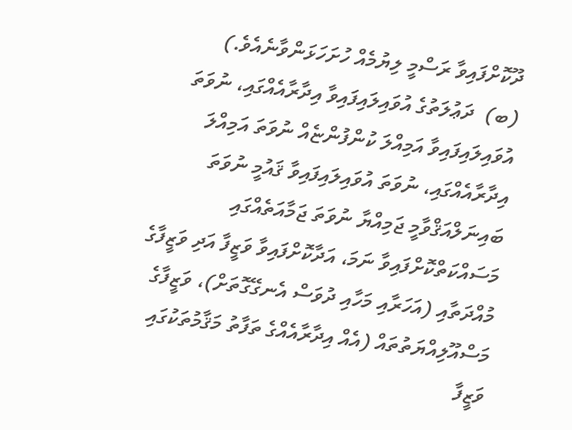ދޫކޮށްފައިވާ ރަސްމީ ލިޔުމެއް ހުށަހަޅަންވާނެއެވެ.)
(ބ)  ދަޢުލަތުގެ އުވައިލައިފައިވާ އިދާރާއެއްގައި، ނުވަތަ އުވައިލައިފައިވާ އަމިއްލަ ކުންފުންޏެއް ނުވަތަ އަމިއްލަ އިދާރާއެއްގައި، ނުވަތަ އުވައިލައިފައިވާ ޤައުމީ ނުވަތަ ބައިނަލްއަޤްވާމީ ޖަމިއްޔާ ނުވަތަ ޖަމާއަތެއްގައި މަސައްކަތްކޮށްފައިވާ ނަމަ، އަދާކޮށްފައިވާ ވަޒީފާ އަދި ވަޒީފާގެ މުއްދަތާއި (އަހަރާއި މަހާއި ދުވަސް އެނގޭގޮތަށް)، ވަޒީފާގެ މަސްއޫލިއްޔަތުތައް (އެއް އިދާރާއެއްގެ ތަފާތު މަޤާމުތަކުގައި ވަޒީފާ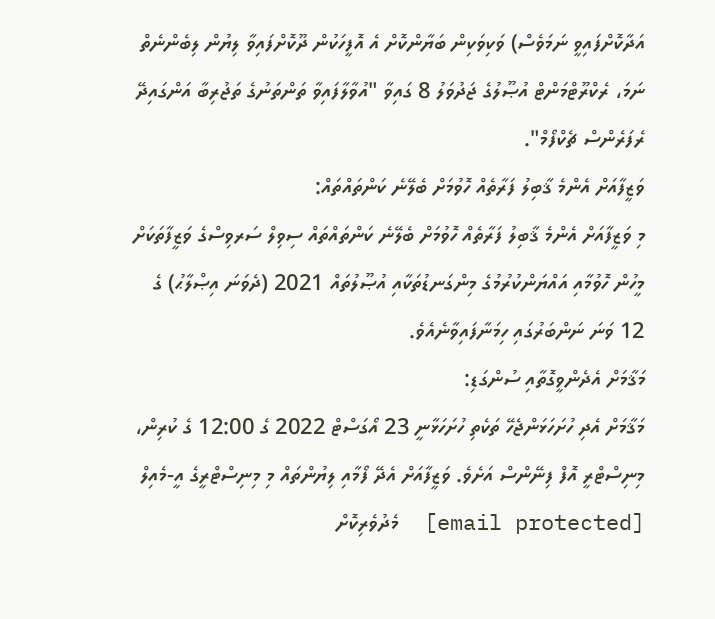އަދާކޮށްފައިވީ ނަމަވެސް) ވަކިވަކިން ބަޔާންކޮށް އެ އޮފީހަކުން ދޫކޮށްފައިވާ ލިޔުން ލިބެންނެތް ނަމަ، ރެކްރޫޓްމަންޓް އުޞޫލުގެ ޖަދުވަލު 8 ގައިވާ "އުވާލާފައިވާ ތަންތަނުގެ ތަޖުރިބާ އަންގައިދޭ ރެފަރެންސް ޗެކްފޯމް".
ވަޒީފާއަށް އެންމެ ޤާބިލު ފަރާތެއް ހޮވުމަށް ބެލޭނެ ކަންތައްތައް:
މި ވަޒީފާއަށް އެންމެ ޤާބިލު ފަރާތެއް ހޮވުމަށް ބެލޭނެ ކަންތައްތައް ސިވިލް ސަރވިސްގެ ވަޒީފާތަކަށް މީހުން ހޮވުމާއި އައްޔަންކުރުމުގެ މިންގަނޑުތަކާއި އުޞޫލުތައް 2021 (ދެވަނަ އިޞްލާޙު) ގެ 12 ވަނަ ނަންބަރުގައި ހިމަނާފައިވާނެއެވެ.
މަޤާމަށް އެދެންވީގޮތާއި ސުންގަޑި:
މަޤާމަށް އެދި ހުށަހަޅަންޖެހޭ ތަކެތި ހުށަހަޅާނީ 23 އޯގަސްޓް 2022 ގެ 12:00 ގެ ކުރިން، މިނިސްޓްރީ އޮފް ފިނޭންސް އަށެވެ. ވަޒީފާއަށް އެދޭ ފޯމާއި ލިޔުންތައް މި މިނިސްޓްރީގެ އީ-މެއިލް [email protected]  މެދުވެރިކޮށް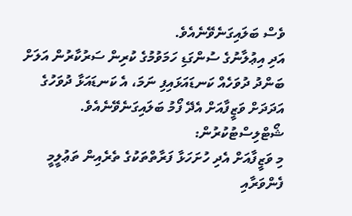ވެސް ބަލައިގަނެވޭނެއެވެ.
އަދި އިޢުލާނުގެ ސުންގަޑި ހަމަވުމުގެ ކުރިން ސަރުކާރުން އަލަށް ބަންދު ދުވަހެއް ކަނޑައަޅައިފި ނަމަ، އެ ކަނޑައަޅާ ދުވަހުގެ އަދަދަށް ވަޒީފާއަށް އެދޭ ފޯމު ބަލައިގަނެވޭނެއެވެ.
ޝޯޓްލިސްޓުކުރުން:
މި ވަޒީފާއަށް އެދި ހުށަހަޅާ ފަރާތްތަކުގެ ތެރެއިން ތަޢުލީމީ ފެންވަރާއި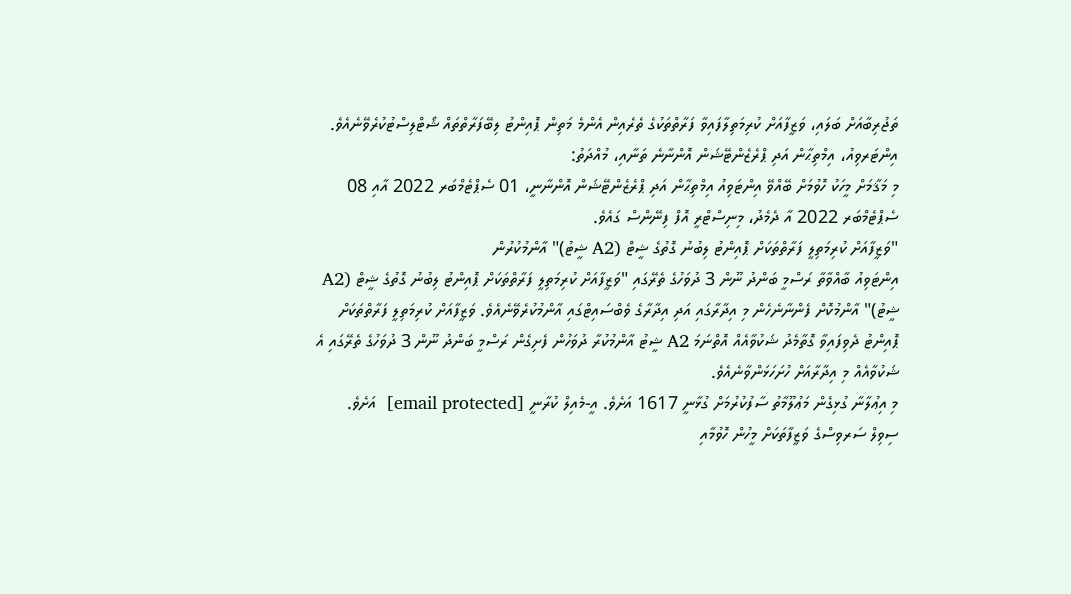ތަޖުރިބާއަށް ބަލައި، ވަޒީފާއަށް ކުރިމަތިލާފައިވާ ފަރާތްތަކުގެ ތެރެއިން އެންމެ މަތިން ޕޮއިންޓު ލިބޭފަރާތްތައް ޝޯޓްލިސްޓުކުރެވޭނެއެވެ.
އިންޓަރވިއު، އިމްތިޙާން އަދި ޕްރެޒެންޓޭޝަން އޮންނާނެ ތަނާއި، މުއްދަތު:
މި މަޤާމަށް މީހަކު ހޮވުމަށް ބޭއްވޭ އިންޓަވިއު އިމްތިޙާން އަދި ޕްރެޒެންޓޭޝަން އޮންނާނީ، 01 ސެޕްޓެމްބަރ 2022 އާއި 08 ސެޕްޓެމްބަރ 2022 އާ ދެމެދު، މިނިސްޓްރީ އޮފް ފިނޭންސް ގައެވެ.
"ވަޒީފާއަށް ކުރިމަތިލީ ފަރާތްތަކަށް ޕޮއިންޓު ލިބުނު ގޮތުގެ ޝީޓް (A2 ޝީޓު)" އާންމުކުރުން
އިންޓަވިއު ބާއްވާތާ ރަސްމީ ބަންދު ނޫން 3 ދުވަހުގެ ތެރޭގައި "ވަޒީފާއަށް ކުރިމަތިލީ ފަރާތްތަކަށް ޕޮއިންޓު ލިބުނު ގޮތުގެ ޝީޓް (A2 ޝީޓު)" އާންމުކޮށް ފެންނާނެހެން މި އިދާރާގައި އަދި އިދާރާގެ ވެބްސައިޓްގައި އާންމުކުރެވޭނެއެވެ. ވަޒީފާއަށް ކުރިމަތިލީ ފަރާތްތަކަށް ޕޮއިންޓު ދެވިފައިވާ ގޮތާމެދު ޝަކުވާއެއް އޮތްނަމަ A2 ޝީޓު އާންމުކުރާ ދުވަހުން ފެށިގެން ރަސްމީ ބަންދު ނޫން 3 ދުވަހުގެ ތެރޭގައި އެ ޝަކުވާއެއް މި އިދާރާއަށް ހުށަހަޅަންވާނެއެވެ.
މި އިޢުލާނާ ގުޅިގެން މަޢުލޫމާތު ސާފުކުރުމަށް ގުޅާނީ 1617 އަށެވެ. އީ-މެއިލް ކުރާނީ [email protected]  އަށެވެ.
ސިވިލް ސަރވިސްގެ ވަޒީފާތަކަށް މީހުން ހޮވުމާއި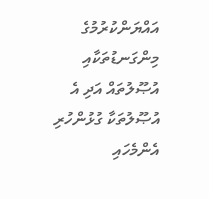އައްޔަންކުރުމުގެ މިންގަނޑުތަކާއި އުޞޫލުތައް އަދި އެ އުޞޫލުތަކާ ގުޅުންހުރި އެންމެހައި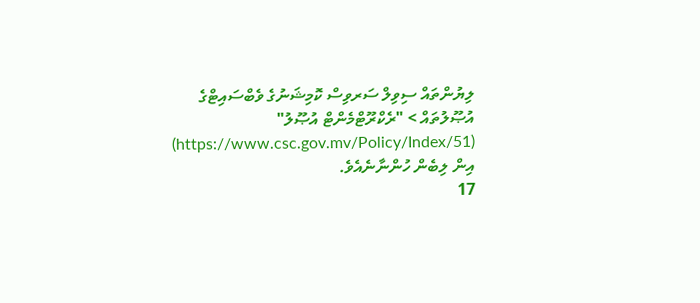ލިޔުންތައް ސިވިލް ސަރވިސް ކޮމިޝަނުގެ ވެބްސައިޓްގެ އުޞޫލުތައް > "ރެކްރޫޓްމެންޓް އުޞޫލު" (https://www.csc.gov.mv/Policy/Index/51) އިން ލިބެން ހުންނާނެއެވެ.
17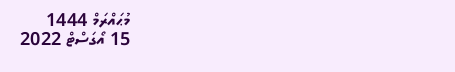މުޙައްރަމް 1444
15 އޯގަސްޓް 2022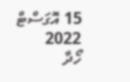15 އޮގަސްޓް 2022
ހޯދާ